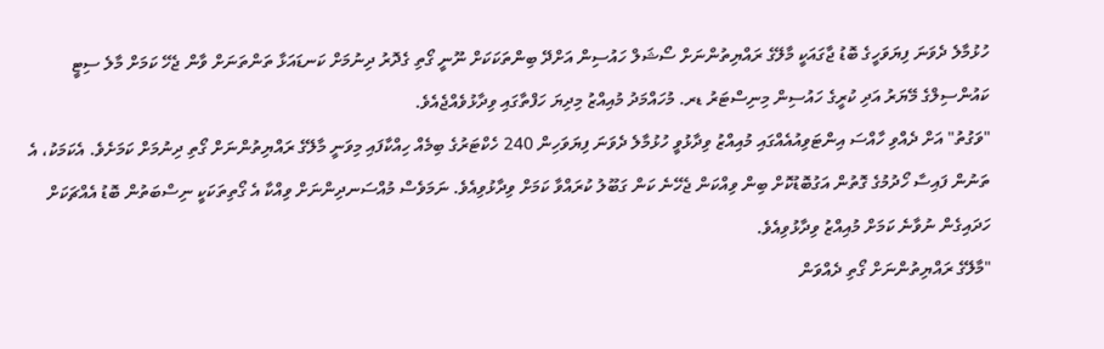ހުޅުމާލެ ދެވަނަ ފިޔަވަހީގެ ބޮޑު ޖާގައަކީ މާލޭގެ ރައްޔިތުންނަށް ސޯޝަލް ހައުސިން އަށްދޭ ބިންތަކަކަށް ނޫނީ ގޯތި ގެދޮރު ދިނުމަށް ކަނޑައަޅާ ތަންތަނަށް ވާން ޖެހޭ ކަމަށް މާލެ ސިޓީ ކައުންސިލްގެ މޭޔަރު އަދި ކުރީގެ ހައުސިން މިނިސްޓަރު ޑރ. މުހައްމަދު މުއިއްޒު މިދިޔަ ހަފްތާގައި ވިދާޅުވެއްޖެއެވެ.
"ވަގުތު" އަށް ދެއްވި ހާއްސަ އިންޓަވިއުއެއްގައި މުއިއްޒު ވިދާޅުވީ ހުޅުމާލެ ދެވަނަ ފިޔަވަހިން 240 ހެކްޓަރުގެ ބިމެއް ހިއްކާފައި މިވަނީ މާލޭގެ ރައްޔިތުންނަށް ގޯތި ދިނުމަށް ކަމަށެވެ. އެކަމަކު، އެ ތަނުން ފައިސާ ހޯދުމުގެ ގޮތުން އަގުބޮޑުކޮށް ބިން ވިއްކަން ޖެހޭނެ ކަން ގަބޫލު ކުރައްވާ ކަމަށް ވިދާޅުވިއެވެ. ނަމަވެސް މުއްސަނދިންނަށް ވިއްކާ އެ ގޯތިތަކަކީ ނިސްބަތުން ބޮޑު އެއްޗަކަށް ހަދައިގެން ނުވާނެ ކަމަށް މުއިއްޒު ވިދާޅުވިއެވެ.
"މާލޭގެ ރައްޔިތުންނަށް ގޯތި ދެއްވަން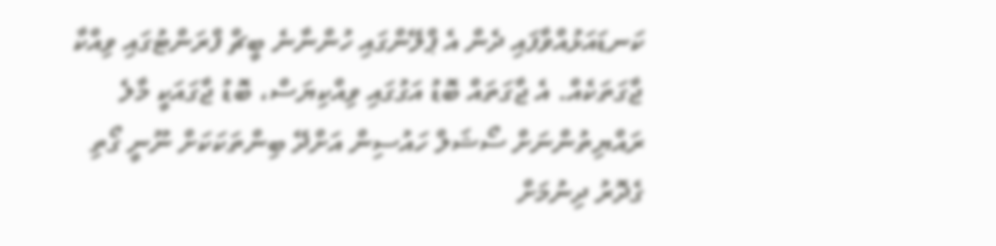ކަނޑައަޅުއްވާފައި ދެން އެ ޕްލޭންގައި ހުންނާނެ ބީޗް ފްރަންޓުގައި ވިއްކާ ޖާގަތަކެއް. އެ ޖާގަތައް ބޮޑު އަގުގައި ވިއްކިޔަސް، ބޮޑު ޖާގައަކީ މާލެ ރައްޔިތުންނަށް ސޯޝަލް ހައުސިން އަށްދޭ ބިންތަކަކަށް ނޫނީ ގޯތި ގެދޮރު ދިނުމަށް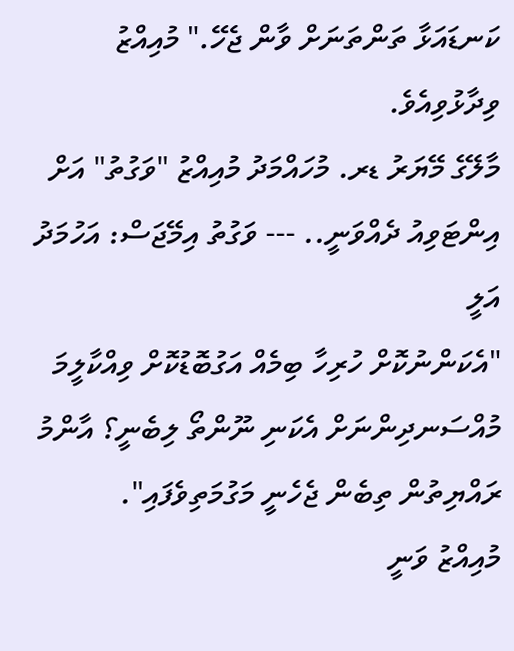ކަނޑައަޅާ ތަންތަނަށް ވާން ޖެހޭ." މުއިއްޒު ވިދާޅުވިއެވެ.
މާލޭގެ މޭޔަރު ޑރ. މުހައްމަދު މުއިއްޒު "ވަގުތު" އަށް އިންޓަވިއު ދެއްވަނީ.. --- ވަގުތު އިމޭޖަސް: އަހުމަދު އަލީ
"އެކަންނުކޮށް ހުރިހާ ބިމެއް އަގުބޮޑުކޮށް ވިއްކާލީމަ މުއްސަނދިންނަށް އެކަނި ނޫންތޯ ލިބެނީ؟ އާންމު ރައްޔިތުން ތިބެން ޖެހެނީ މަގުމަތިވެފައި".
މުއިއްޒު ވަނީ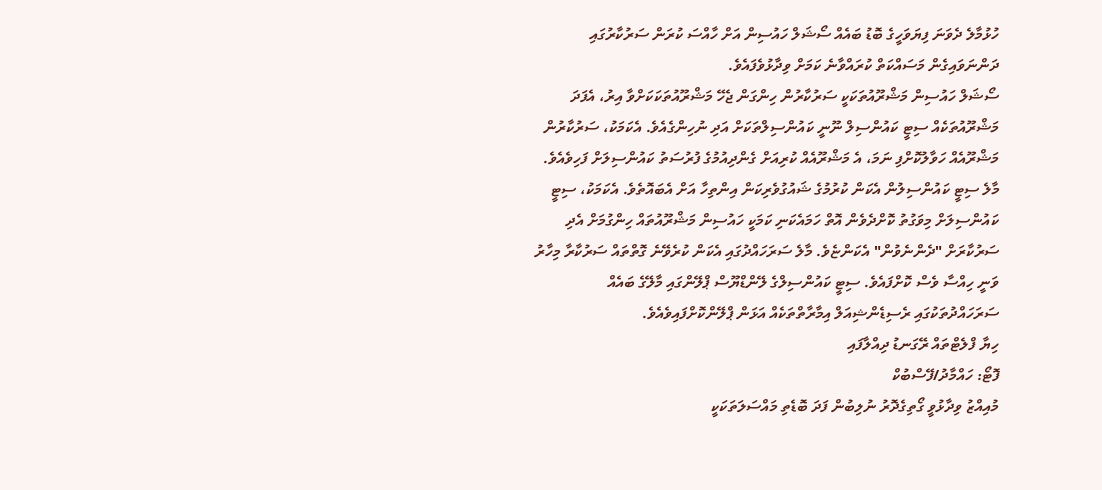ހުޅުމާލެ ދެވަނަ ފިޔަވަހީގެ ބޮޑު ބައެއް ސޯޝަލް ހައުސިން އަށް ހާއްސަ ކުރަން ސަރުކާރުގައި ދަންނަވައިގެން މަސައްކަތް ކުރައްވާނެ ކަމަށް ވިދާޅުވެފައެވެ.
ސޯޝަލް ހައުސިން މަޝްރޫއުތަކަކީ ސަރުކާރުން ހިންގަން ޖެހޭ މަޝްރޫއުތަކަކަށްވާ އިރު، އެފަދަ މަޝްރޫއުތަކެއް ސިޓީ ކައުންސިލް ނޫނީ ކައުންސިލްތަކަށް އަދި ނުހިންގެއެވެ. އެކަމަކު، ސަރުކާރުން މަޝްރޫއެއް ހަވާލުކޮށްފި ނަމަ، އެ މަޝްރޫއެއް ކުރިއަށް ގެންދިއުމުގެ ފުރުސަތު ކައުންސިލަށް ފަހިވެއެވެ.
މާލެ ސިޓީ ކައުންސިލުން އެކަން ކުރުމުގެ ޝައުގުވެރިކަން އިންތިހާ އަށް އެބައޮތެވެ. އެކަމަކު، ސިޓީ ކައުންސިލަށް މިވަގުތު ކޮށްދެވެން އޮތް ހަމައެކަނި ކަމަކީ ހައުސިން މަޝްރޫއުތައް ހިންގުމަށް އެދި ސަރުކާރަށް "ދެންނެވުން" އެކަންޏެވެ. މާލެ ސަރަހައްދުގައި އެކަން ކުރެވޭނެ ގޮތްތައް ސަރުކާރާ މިހާރު ވަނީ ހިއްސާ ވެސް ކޮށްފައެވެ. ސިޓީ ކައުންސިލްގެ ލޭންޑްޔޫސް ޕްލޭންގައި މާލޭގެ ބައެއް ސަރަހައްދުތަކުގައި ރެސިޑެންޝިއަލް އިމާރާތްތަކެއް އަޅަން ޕްލޭންކޮށްފައިވެއެވެ.
ހިޔާ ފްލެޓްތައް ރޭގަނޑު ދިއްލާފައި
ފޮޓޯ: ހައްމާދު/ފޭސްބުކް
މުއިއްޒު ވިދާޅުވީ ގޯތިގެދޮރު ނުލިބުން ފަދަ ބޮޑެތި މައްސަލަތަކަކީ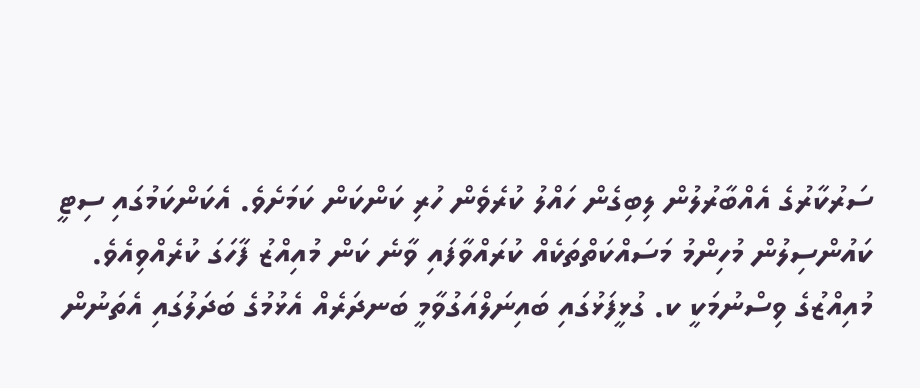ސަރުކާރުގެ އެއްބާރުލުން ލިބިގެން ހައްލު ކުރެވެން ހުރި ކަންކަން ކަމަށެވެ. އެކަންކަމުގައި ސިޓީ ކައުންސިލުން މުހިންމު މަސައްކަތްތަކެއް ކުރައްވާފައި ވާނެ ކަން މުއިއްޒު ފާހަގަ ކުރެއްވިއެވެ.
މުއިއްޒުގެ ވިސްނުމަކީ ކ. ގުޅީފަޅުގައި ބައިނަލްއަގުވާމީ ބަނދަރެއް އެޅުމުގެ ބަދަލުގައި އެތަނުން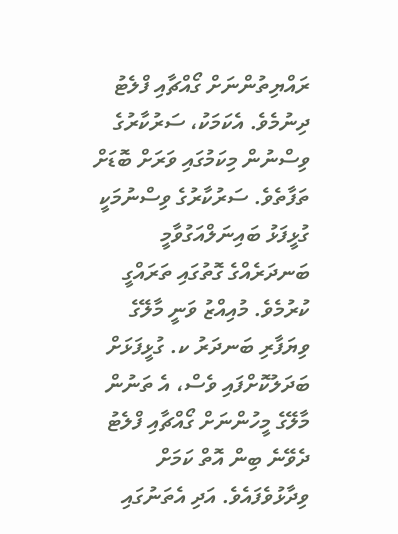ރައްޔިތުންނަށް ގޯއްޗާއި ފްލެޓު ދިނުމެވެ. އެކަމަކު، ސަރުކާރުގެ ވިސްނުން މިކަމުގައި ވަރަށް ބޮޑަށް ތަފާތެވެ. ސަރުކާރުގެ ވިސްނުމަކީ ގުޅީފަޅު ބައިނަލްއަގުވާމީ ބަނދަރެއްގެ ގޮތުގައި ތަރައްގީ ކުރުމެވެ. މުއިއްޒު ވަނީ މާލޭގެ ވިޔަފާރި ބަނދަރު ކ. ގުޅީފަޅަށް ބަދަލުކޮށްފައި ވެސް، އެ ތަނުން މާލޭގެ މީހުންނަށް ގޯއްޗާއި ފްލެޓު ދެވޭނެ ބިން އޮތް ކަމަށް ވިދާޅުވެފައެވެ. އަދި އެތަނުގައި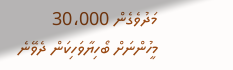މަދުވެގެން 30،000 މީހުންނަށް ބޯހިޔާވަހިކަން ދެވޭނެ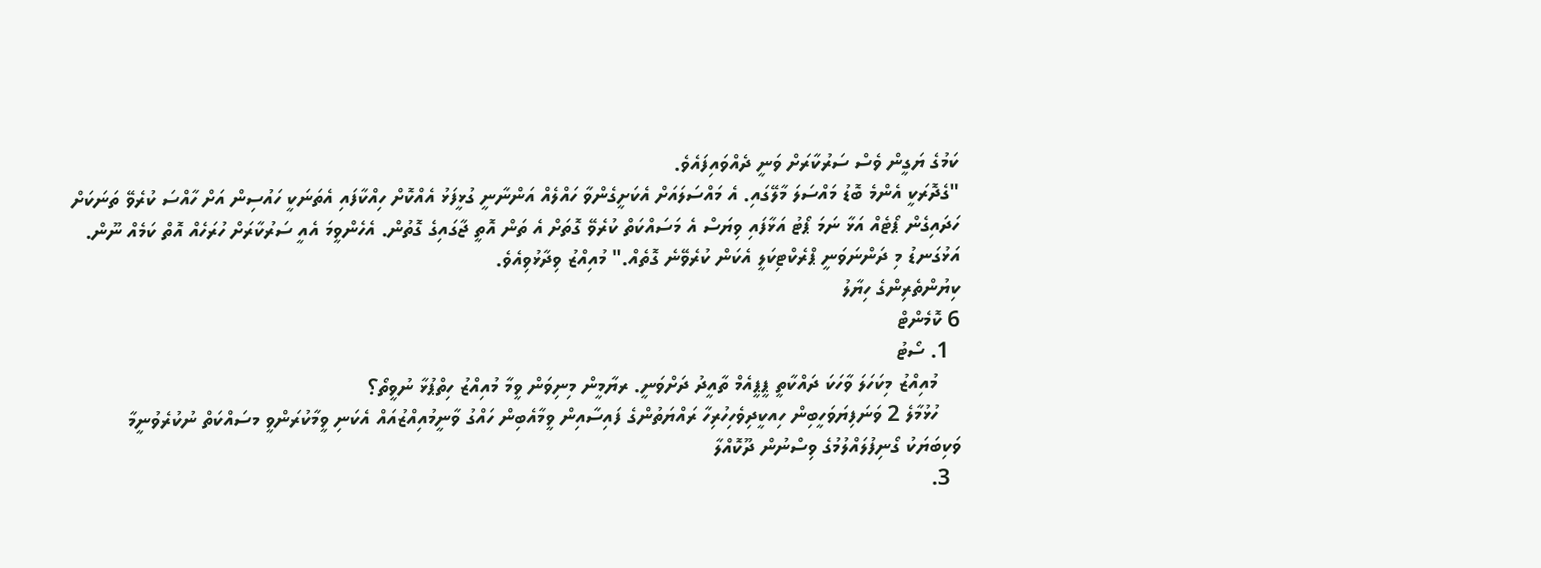ކަމުގެ ޔަގީން ވެސް ސަރުކާރަށް ވަނީ ދެއްވައިފައެވެ.
"ގެދޮރަކީ އެންމެ ބޮޑު މައްސަލަ މާލޭގައި. އެ މައްސަލައަށް އެކަށީގެންވާ ހައްލެއް އަންނާނީ ގުޅީފަޅު އެއްކޮށް ހިއްކާފައި އެތަނަކީ ހައުސިން އަށް ހާއްސަ ކުރެވޭ ތަނަކަށް ހަދައިގެން ޕޯޓެއް އަޅާ ނަމަ ޕޯޓު އަޅާފައި ވިޔަސް އެ މަސައްކަތް ކުރެވޭ ގޮތަށް އެ ތަން އޮތީ ޖާގައިގެ ގޮތުން. އެހެންވީމަ އެއީ ސަރުކާރަށް ހުރަހެއް އޮތް ކަމެއް ނޫން. އަޅުގަނޑު މި ދަންނަވަނީ ޕްރެކްޓިކަލީ އެކަން ކުރެވޭނެ ގޮތެއް." މުއިއްޒު ވިދާޅުވިއެވެ.
ކިޔުންތެރިންގެ ހިޔާލު
6 ކޮމެންޓް
  1. ސޯޓު
    މުއިއްޒު މިކަހަލަ ވާހަކަ ދައްކާތީ ޕީޕީއެމް ތާއީދު ދަށްވަނީ. ރޔާމީން މިނިވަން ވީމާ މުއިއްޒު ހިތްޕުޅާ ނުވީތޯ؟
    ހުޅުމާލެ 2 ވަނަފިޔަވަހީބިން ހިއކީދިވެހިހުރިހާ ރައްޔަތުންގެ ފައިސާއިން ވީމާއެބިން ހައްގު ވާނީމުއިއްޒުއައް އެކަނި ވީމާކުރަންވީ މސައްކަތް ނުކުރެވުނީމާ ވަކިބަޔަކު ގޯނިފުލައްލުމުގެ ވިސްނުން ދޫކޮއްލާ
  3.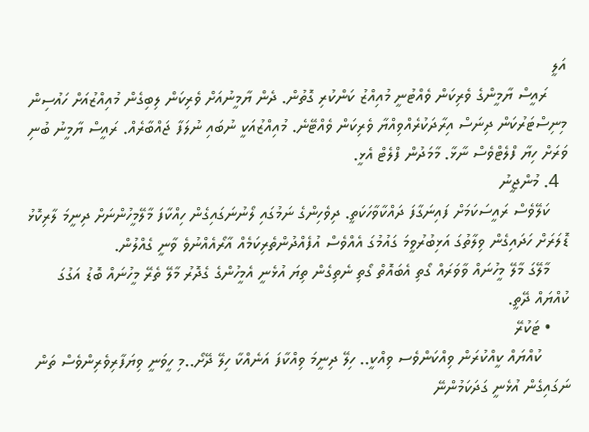އަލީ
    ރައީސް ޔާމީންގެ ވެރިކަން ވެއްޓުނީ މުއިއްޒު ކަންކުރި ގޮތުން. ދެން ޔާމީނުއަށް ވެރިކަން ލިބިގެން މުއިއްޒުއަށް ހައުސިން މިނިސްޓަރުކަން ދިނަސް އިރާދަކުރެއްވިއްޔާ ވެރިކަން ވެއްޓޭނެ. މުއިއްޒުއަކީ ނުބައި ނުލަފާ ޖައްބާރެއް. ރައީސް ޔާމީނު ބުނި ވަރަށް ހިޔާ ފްލެޓްވެސް ނާޅާ. މާމަދުން ފްލެޓް އެޅީ.
  4. މުންޖީނު
    ކަލޭވެސް ރައީސަކަމަށް ފައިނަގާފަ ދައްކާވާހަކަތީ. ދިވެހިންގެ ނަމުގައި ލޯނުނަގައިގެން ހިއްކާފަ މާލޭމީހުންނަށް ދިނީމަ ލާރިކޮޅު ޑޮލަރަށް ހަދައިގެން ވިލާތުގަ އަޅިބުރުވީމަ ގައުމުގަ އެއްވެސް އުފެއްދުންތެރިކަމެއް އާރޯއެއްނުވެ ވާނީ ގެއްލުން.
    މާލޭގަ މާލޭ މީހުނައް ވާވަރައް ގޯތި އެބައޮތް ގޯތި ނެތިގެން ތިޔަ އުޅެނީ އެމީހުންގެ ގެދޮރު މާލޭ ތެރޭ މީހުނައް ބޮޑު އަގުގަ ކުއްޔައް ދޭތީ.
    • ޓަކުރޭ
      ކުއްޔައް ކީއްކުރަން ވިއްކަންވެސ ވިއްކީ.. ހިލޭ ދިނީމަ ވިއްކާފަ އަނެއްކާ ހިލޭ ދޭށޯ..މި ހީވަނީ ވިޔަފާރިވެރިންވެސް ތަން ނަގައިގެން އުޅެނީ ގަދަކަމުންނޭ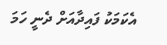އެކަމަކު ފައިދާއަށް ދެނީ ހަމަ